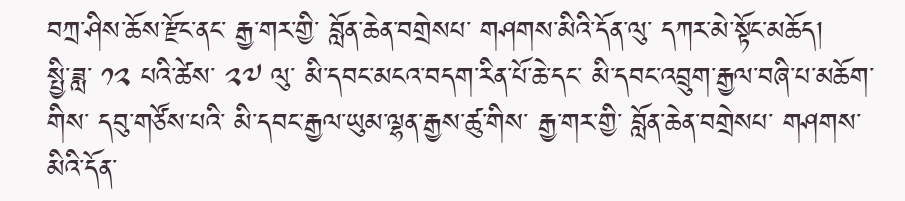བཀྲ་ཤིས་ཆོས་རྫོང་ནང་ རྒྱ་གར་གྱི་ བློན་ཆེན་བགྲེསཔ་ གཤགས་མིའི་དོན་ལུ་ དཀར་མེ་སྟོང་མཆོད།
སྤྱི་ཟླ་ ༡༢ པའི་ཚེས་ ༢༧ ལུ་ མི་དབང་མངའ་བདག་རིན་པོ་ཆེ་དང་ མི་དབང་འབྲུག་རྒྱལ་བཞི་པ་མཆོག་གིས་ དབུ་གཙོས་པའི་ མི་དབང་རྒྱལ་ཡུམ་ལྷན་རྒྱས་ཚུ་གིས་ རྒྱ་གར་གྱི་ བློན་ཆེན་བགྲེསཔ་ གཤགས་མིའི་དོན་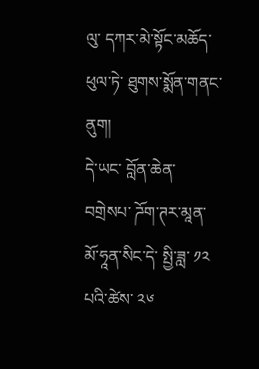ལུ་ དཀར་མེ་སྟོང་མཆོད་ཕུལ་ཏེ་ ཐུགས་སྨོན་གནང་ནུག།
དེ་ཡང་ བློན་ཆེན་བགྲེསཔ་ ཌོག་ཊར་མཱན་མོ་ཧཱན་སིང་དེ་ སྤྱི་ཟླ་ ༡༢ པའི་ཚེས་ ༢༦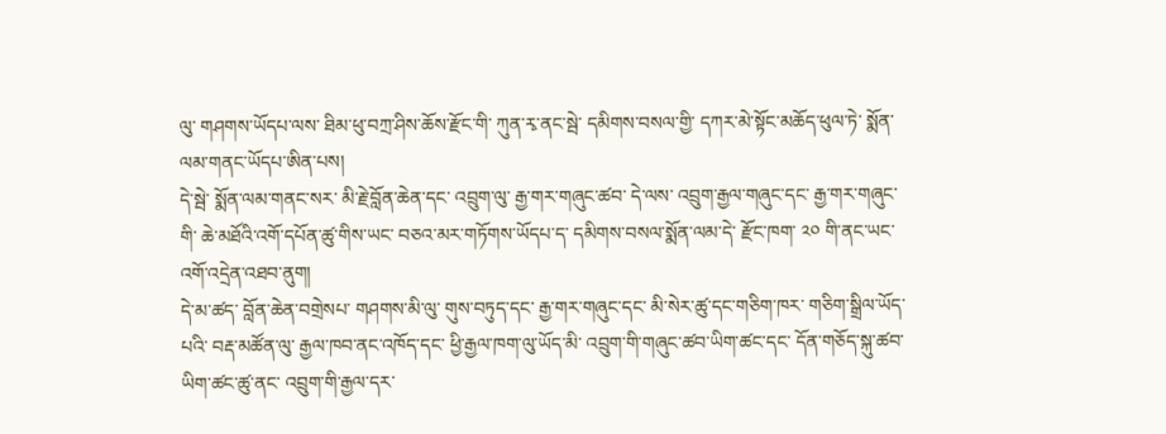ལུ་ གཤགས་ཡོདཔ་ལས་ ཐིམ་ཕུ་བཀྲ་ཤིས་ཆོས་རྫོང་གི་ ཀུན་རྭ་ནང་སྦེ་ དམིགས་བསལ་གྱི་ དཀར་མེ་སྟོང་མཆོད་ཕུལ་ཏེ་ སྨོན་ལམ་གནང་ཡོདཔ་ཨིན་པས།
དེ་སྦེ་ སྨོན་ལམ་གནང་སར་ མི་རྗེ་བློན་ཆེན་དང་ འབྲུག་ལུ་ རྒྱ་གར་གཞུང་ཚབ་ དེ་ལས་ འབྲུག་རྒྱལ་གཞུང་དང་ རྒྱ་གར་གཞུང་གི་ ཆེ་མཐོའི་འགོ་དཔོན་ཚུ་གིས་ཡང་ བཅའ་མར་གཏོགས་ཡོདཔ་ད་ དམིགས་བསལ་སྨོན་ལམ་དེ་ རྫོང་ཁག་ ༢༠ གི་ནང་ཡང་ འགོ་འདྲེན་འཐབ་ནུག།
དེ་མ་ཚད་ བློན་ཆེན་བགྲེསཔ་ གཤགས་མི་ལུ་ གུས་བཏུད་དང་ རྒྱ་གར་གཞུང་དང་ མི་སེར་ཚུ་དང་གཅིག་ཁར་ གཅིག་སྒྲིལ་ཡོད་པའི་ བརྡ་མཚོན་ལུ་ རྒྱལ་ཁབ་ནང་འཁོད་དང་ ཕྱི་རྒྱལ་ཁག་ལུ་ཡོད་མི་ འབྲུག་གི་གཞུང་ཚབ་ཡིག་ཚང་དང་ དོན་གཅོད་སྐུ་ཚབ་ཡིག་ཚང་ཚུ་ནང་ འབྲུག་གི་རྒྱལ་དར་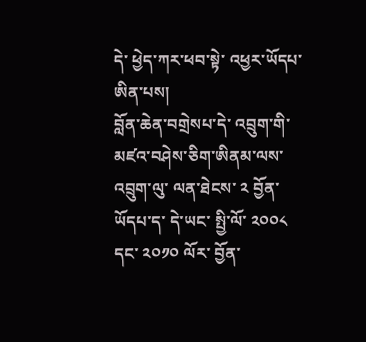དེ་ ཕྱེད་ཀར་ཕབ་སྟེ་ འཕྱར་ཡོདཔ་ཨིན་པས།
བློན་ཆེན་བགྲེསཔ་དེ་ འབྲུག་གི་མཛའ་བཤེས་ཅིག་ཨིནམ་ལས་ འབྲུག་ལུ་ ལན་ཐེངས་ ༢ བྱོན་ཡོདཔ་ད་ དེ་ཡང་ སྤྱི་ལོ་ ༢༠༠༨ དང་ ༢༠༡༠ ལོར་ བྱོན་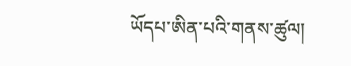ཡོདཔ་ཨིན་པའི་གནས་ཚུལ།